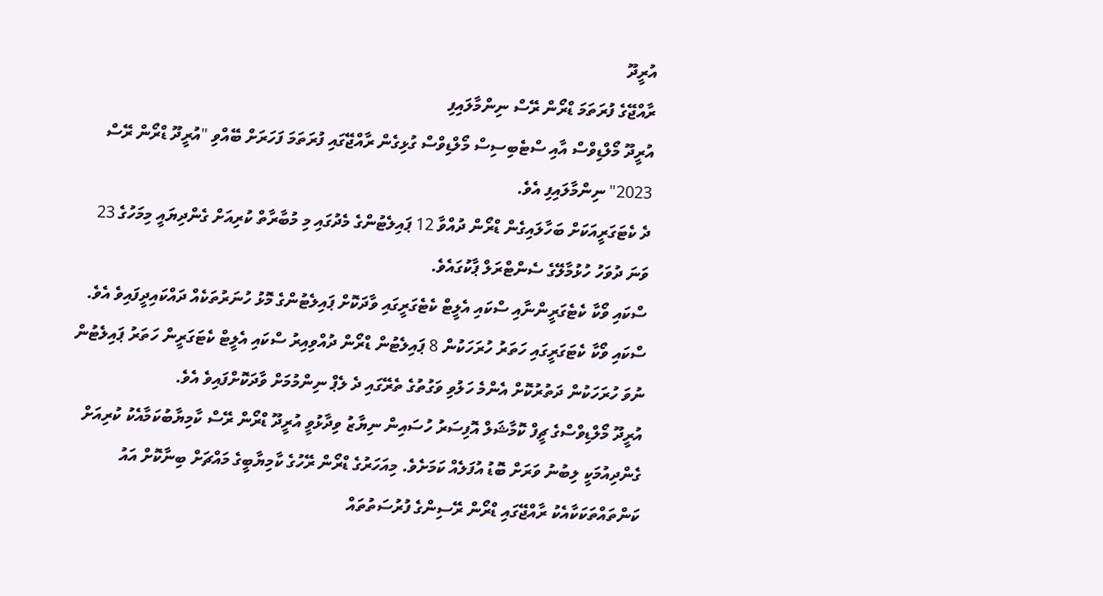އުރީދޫ
ރާއްޖޭގެ ފުރަތަމަ ޑްރޯން ރޭސް ނިންމާލައިފި
އުރީދޫ މޯލްޑިވްސް އާއި ސްޓެބިސިސް މޯލްޑިވްސް ގުޅިގެން ރާއްޖޭގައި ފުރަތަމަ ފަހަރަށް ބޭއްވި "އުރީދޫ ޑްރޯން ރޭސް 2023" ނިންމާލައިފި އެވެ.
ދެ ކެޓަގަރީއަކަށް ބަހާލައިގެން ޑްރޯން ދުއްވާ 12 ޕައިލެޓުންގެ މެދުގައި މި މުބާރާތް ކުރިއަށް ގެންދިޔައީ މިމަހުގެ 23 ވަނަ ދުވަހު ހުޅުމާލޭގެ ސެންޓްރަލް ޕާކުގައެވެ.
ސްކައި ވޯކާ ކެޓެގަރީންނާއި ސްކައި އެލީޓް ކެޓެގަރީގައި ވާދަކޮށް ޕައިލެޓުންގެ މޮޅު ހުނަރުތަކެއް ދައްކައިދީފައިވެ އެވެ. ސްކައި ވޯކާ ކެޓަގަރީގައި ހަތަރު ހުރަހަކުން 8 ޕައިލެޓުން ޑްރޯން ދުއްވިއިރު ސްކައި އެލީޓް ކެޓަގަރީން ހަތަރު ޕައިލެޓުން ނުވަ ހުރަހަކުން ދަތުރުކޮށް އެންމެ ހަލުވި ވަގުތުގެ ތެރޭގައި ދެ ލެޕް ނިންމުމަށް ވާދަކޮށްފައިވެ އެވެ.
އުރީދޫ މޯލްޑިވްސްގެ ޗީފް ކޮމާޝަލް އޮފިސަރު ހުސައިން ނިޔާޒު ވިދާޅުވީ އުރީދޫ ޑްރޯން ރޭސް ކާމިޔާބުކަމާއެކު ކުރިއަށް ގެންދިއުމަކީ ލިބުނު ވަރަށް ބޮޑު އުފަލެއް ކަމަށެވެ. މިއަހަރުގެ ޑްރޯން ރޭހުގެ ކާމިޔާބީގެ މައްޗަށް ބިނާކޮށް އައު ކަންތައްތަކަކާއެކު ރާއްޖޭގައި ޑްރޯން ރޭސިންގެ ފުރުސަތުތައް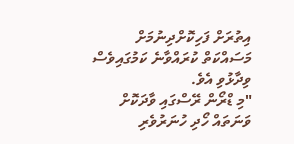އިތުރަށް ފަހިކޮށްދިނުމަށް މަސައްކަތް ކުރައްވާނެ ކަމުގައިވެސް ވިދާޅުވި އެވެ.
"މި ޑްރޯން ރޭސްގައި ވާދަކޮށް ވަނަތައް ހޯދި ހުނަރުވެރި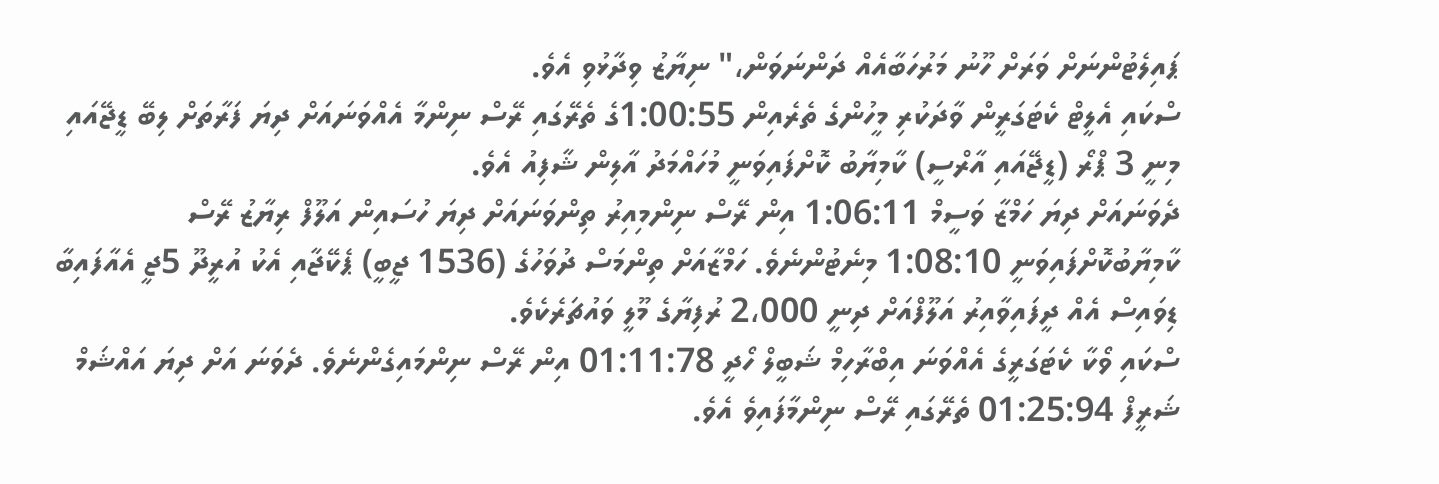ޕައިލެޓުންނަށް ވަރަށް ހޫނު މަރުހަބާއެއް ދަންނަވަން،" ނިޔާޒު ވިދާޅުވި އެވެ.
ސްކައި އެލީޓް ކެޓަގަރީން ވާދަކުރި މީހުންގެ ތެރެއިން 1:00:55ގެ ތެރޭގައި ރޭސް ނިންމާ އެއްވަނައަށް ދިޔަ ފަރާތަށް ލިބޭ ޑީޖޭއައި މިނީ 3 ޕްރޯ (ޑީޖޭއައި އާރްސީ) ކާމިޔާބު ކޮށްފައިވަނީ މުހައްމަދު އާލިން ޝާފިއު އެވެ.
ދެވަނައަށް ދިޔަ ހަމްޒާ ވަސީމް 1:06:11 އިން ރޭސް ނިންމިއިރު ތިންވަނައަށް ދިޔަ ހުސައިން އަލޫފް ރިޔާޒު ރޭސް ކާމިޔާބުކޮށްފައިވަނީ 1:08:10 މިނެޓުންނެވެ. ހަމްޒާއަށް ތިންމަސް ދުވަހުގެ (1536 ޖީބީ) ޕެކޭޖާއި އެކު އުރީދޫ 5ޖީ އެއާފައިބާ ޑިވައިސް އެއް ދީފައިވާއިރު އަލޫފްއަށް ދިނީ 2،000 ރުފިޔާގެ މޫލީ ވައުޗަރެކެވެ.
ސްކައި ވޯކާ ކެޓަގަރީގެ އެއްވަނަ އިބްރާހިމް ޝަބީލް ހޯދީ 01:11:78 އިން ރޭސް ނިންމައިގެންނެވެ. ދެވަނަ އަށް ދިޔަ އައްޝަމް ޝަރީފް 01:25:94 ތެރޭގައި ރޭސް ނިންމާފައިވެ އެވެ.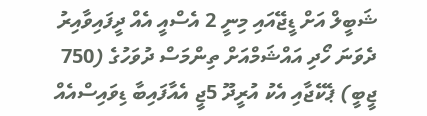ޝަބީލް އަށް ޑީޖޭއައި މިނީ 2 އެސްއީ އެއް ދީފައިވާއިރު ދެވަނަ ހޯދި އައްޝަމްއަށް ތިންމަސް ދުވަހުގެ (750 ޖީބީ) ޕެކޭޖާއި އެކު އުރީދޫ 5ޖީ އެއާފައިބާ ޑިވައިސްއެއް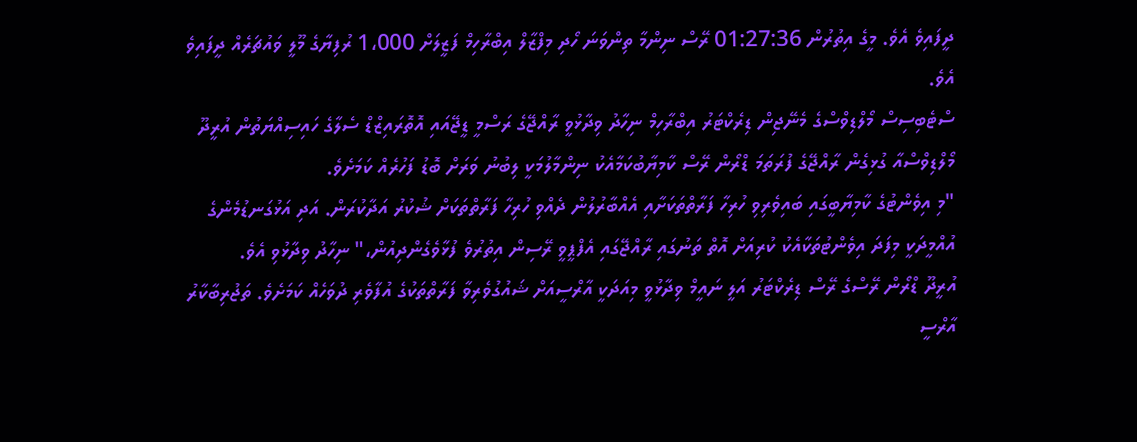ދީފައިވެ އެވެ. މީގެ އިތުރުން 01:27:36 ރޭސް ނިންމާ ތިންވަނަ ހޯދި މިފްޒާލް އިބްރާހިމް ފަޒީލަށް 1،000 ރުފިޔާގެ މޫލީ ވައުޗަރެއް ދީފައިވެ އެވެ.
ސްޓެބިސިސް މޯލްޑިވްސްގެ މެނޭޖިން ޑިރެކްޓަރު އިބްރާހިމް ނިހާދު ވިދާޅުވީ ރާއްޖޭގެ ރަސްމީ ޑީޖޭއައި އޮތޮރައިޒްޑް ސެލާގެ ހައިސިއްޔަތުން އުރީދޫ މޯލްޑިވްސްއާ ގުޅިގެން ރާއްޖޭގެ ފުރަތަމަ ޑްރޯން ރޭސް ކާމިޔާބުކަމާއެކު ނިންމާލުމަކީ ލިބުނު ވަރަށް ބޮޑު ފަހުރެއް ކަމަށެވެ.
"މި އިވެންޓުގެ ކާމިޔާބީގައި ބައިވެރިވި ހުރިހާ ފަރާތްތަކަށާއި އެއްބާރުލުން ދެއްވި ހުރިހާ ފަރާތްތަކަށް ޝުކުރު އަދާކުރަން. އަދި އަޅުގަނޑުމެންގެ އުއްމީދަކީ މިފަދަ އިވެންޓުތަކާއެކު ކުރިއަށް އޮތް ތަނުގައި ރާއްޖޭގައި އެފްޕީވީ ރޭސިން އިތުރުވެ ފުޅާވެގެންދިއުން،" ނިހާދު ވިދާޅުވި އެވެ.
އުރީދޫ ޑްރޯން ރޭސްގެ ރޭސް ޑިރެކްޓަރު އަލީ ނައީމް ވިދާޅުވީ މިއަދަކީ އާރްސީއަށް ޝައުގުވެރިވާ ފަރާތްތަކުގެ އުފާވެރި ދުވަހެއް ކަމަށެވެ. ތަޖުރިބާކާރު އާރްސީ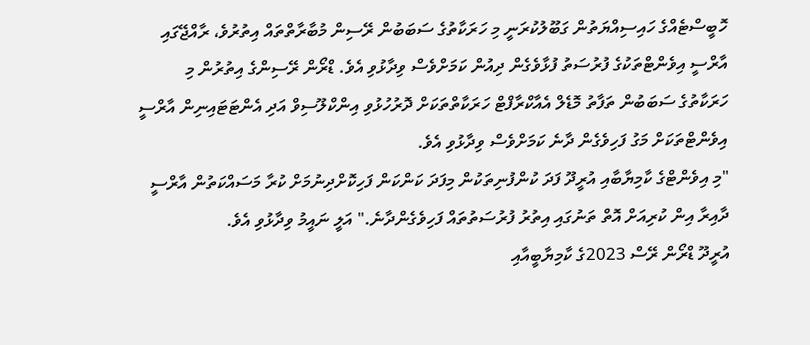ހޮބީސްޓެއްގެ ހައިސިއްޔަތުން ގަބޫލުކުރަނީ މި ހަރަކާތުގެ ސަބަބުން ރޭސިން މުބާރާތްތައް އިތުރުވެ، ރާއްޖޭގައި އާރްސީ އިވެންޓްތަކުގެ ފުރުސަތު ފުޅާވެގެން ދިއުން ކަމަށްވެސް ވިދާޅުވި އެވެ. ޑްރޯން ރޭސިންގެ އިތުރުން މި ހަރަކާތުގެ ސަބަބުން ތަފާތު މޮޑެލް އެއާކްރާފްޓް ހަރަކާތްތަކަށް ދޮރުހުޅުވި އިންކްލޫސިވް އަދި އެންޓަޓައިނިން އާރްސީ އިވެންޓްތަކަށް މަގު ފަހިވެގެން ދާނެ ކަމަށްވެސް ވިދާޅުވި އެވެ.
"މި އިވެންޓްގެ ކާމިޔާބާއި އުރީދޫ ފަދަ ކުންފުނިތަކުން މިފަދަ ކަންކަން ފަހިކޮށްދިނުމަށް ކުރާ މަސައްކަތުން އާރްސީ ދާއިރާ އިން ކުރިއަށް އޮތް ތަނުގައި އިތުރު ފުރުސަތުތައް ފަހިވެގެންދާނެ." އަލީ ނައީމު ވިދާޅުވި އެވެ.
އުރީދޫ ޑްރޯން ރޭސް 2023ގެ ކާމިޔާބީއާއި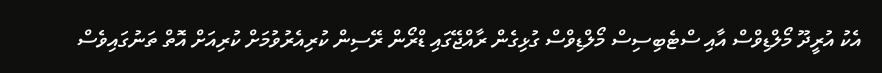އެކު އުރީދޫ މޯލްޑިވްސް އާއި ސްޓެބިސިސް މޯލްޑިވްސް ގުޅިގެން ރާއްޖޭގައި ޑްރޯން ރޭސިން ކުރިއެރުވުމަށް ކުރިއަށް އޮތް ތަނުގައިވެސް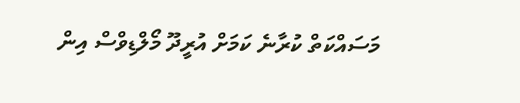މަސައްކަތް ކުރާނެ ކަމަށް އުރީދޫ މޯލްޑިވްސް އިން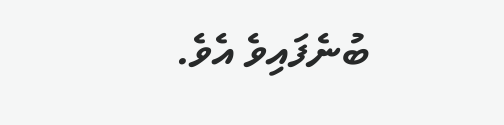ބުނެފައިވެ އެވެ.